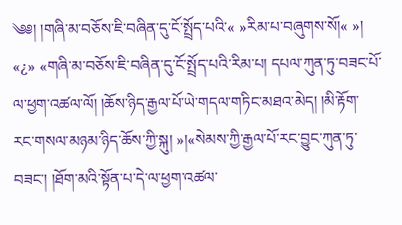༄༅། །གཞི་མ་བཅོས་ཇི་བཞིན་དུ་ངོ་སྤྲོད་པའི་« »རིམ་པ་བཞུགས་སོ།« »།
«¿» «གཞི་མ་བཅོས་ཇི་བཞིན་དུ་ངོ་སྤྲོད་པའི་རིམ་པ། དཔལ་ཀུན་ཏུ་བཟང་པོ་ལ་ཕྱག་འཚལ་ལོ། །ཆོས་ཉིད་རྒྱལ་པོ་ཡེ་གདལ་གཏིང་མཐའ་མེད། །མི་རྟོག་རང་གསལ་མཉམ་ཉིད་ཆོས་ཀྱི་སྐུ། »།«སེམས་ཀྱི་རྒྱལ་པོ་རང་བྱུང་ཀུན་ཏུ་བཟང་། །ཐོག་མའི་སྟོན་པ་དེ་ལ་ཕྱག་འཚལ་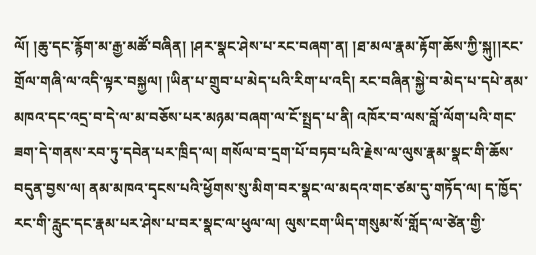ལོ། །ཆུ་དང་རྙོག་མ་རྒྱ་མཚོ་བཞིན། །ཤར་སྣང་ཤེས་པ་རང་བཞག་ན། །ཐ་མལ་རྣམ་རྟོག་ཆོས་ཀྱི་སྐུ།།རང་གྲོལ་གཞི་ལ་འདི་ལྟར་བསྐྱལ། །ཡིན་པ་གྲུབ་པ་མེད་པའི་རིག་པ་འདི། རང་བཞིན་སྐྱེ་བ་མེད་པ་དཔེ་ནམ་མཁའ་དང་འདྲ་བ་དེ་ལ་མ་བཅོས་པར་མཉམ་བཞག་ལ་ངོ་སྤྲད་པ་ནི། འཁོར་བ་ལས་བློ་ལོག་པའི་གང་ཟག་དེ་གནས་རབ་ཏུ་དབེན་པར་ཁྲིད་ལ། གསོལ་བ་དྲག་པོ་བཏབ་པའི་རྗེས་ལ་ལུས་རྣམ་སྣང་གི་ཆོས་བདུན་བྱས་ལ། ནམ་མཁའ་དྭངས་པའི་ཕྱོགས་སུ་མིག་བར་སྣང་ལ་མདའ་གང་ཙམ་དུ་གཏོད་ལ། ད་ཁྱོད་རང་གི་རླུང་དང་རྣམ་པར་ཤེས་པ་བར་སྣང་ལ་ཕུལ་ལ། ལུས་ངག་ཡིད་གསུམ་སོ་གློད་ལ་ཙེན་གྱི་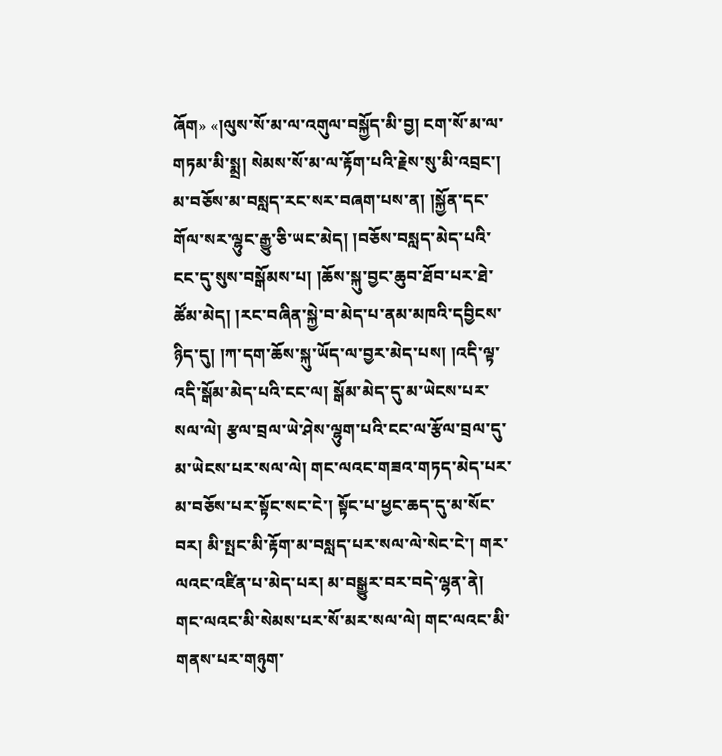ཞོག» «།ལུས་སོ་མ་ལ་འགུལ་བསྐྱོད་མི་བྱ། ངག་སོ་མ་ལ་གཏམ་མི་སྨྲ། སེམས་སོ་མ་ལ་རྟོག་པའི་རྗེས་སུ་མི་འབྲང་། མ་བཅོས་མ་བསླད་རང་སར་བཞག་པས་ན། །སྐྱོན་དང་གོལ་སར་ལྷུང་རྒྱུ་ཅི་ཡང་མེད། །བཅོས་བསླད་མེད་པའི་ངང་དུ་སུས་བསྒོམས་པ། །ཆོས་སྐུ་བྱང་ཆུབ་ཐོབ་པར་ཐེ་ཚོམ་མེད། །རང་བཞིན་སྐྱེ་བ་མེད་པ་ནམ་མཁའི་དབྱིངས་ཉིད་དུ། །ཀ་དག་ཆོས་སྐུ་ཡོད་ལ་བྱར་མེད་པས། །འདི་ལྟ་འདི་སྒོམ་མེད་པའི་ངང་ལ། སྒོམ་མེད་དུ་མ་ཡེངས་པར་སལ་ལེ། རྩལ་བྲལ་ཡེ་ཤེས་ལྷུག་པའི་ངང་ལ་རྩོལ་བྲལ་དུ་མ་ཡེངས་པར་སལ་ལེ། གང་ལའང་གཟའ་གཏད་མེད་པར་མ་བཅོས་པར་སྟོང་སང་ངེ་། སྟོང་པ་ཕྱང་ཆད་དུ་མ་སོང་བར། མི་སྤང་མི་རྟོག་མ་བསླད་པར་སལ་ལེ་སེང་ངེ་། གར་ལའང་འཛིན་པ་མེད་པར། མ་བསྒྱུར་བར་བདེ་ལྷན་ནེ། གང་ལའང་མི་སེམས་པར་སོ་མར་སལ་ལེ། གང་ལའང་མི་གནས་པར་གཉུག་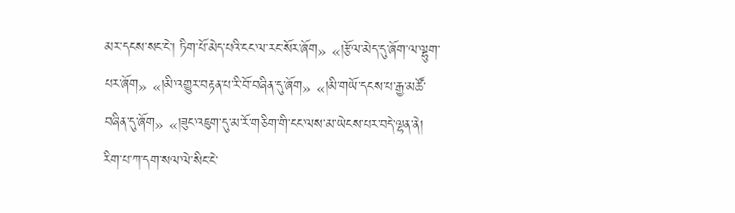མར་དངས་སང་ངེ་། ཏིག་པོ་མེད་པའི་ངང་ལ་རང་སོར་ཞོག» «།རྩོལ་མེད་དུ་ཞོག་ལ་ལྷུག་པར་ཞོག» «།མི་འགྱུར་བརྟན་པ་རི་བོ་བཞིན་དུ་ཞོག» «།མི་གཡོ་དངས་པ་རྒྱ་མཚོ་བཞིན་དུ་ཞོག» «།ཟུང་འཇུག་དུ་མ་རོ་གཅིག་གི་ངང་ལས་མ་ཡེངས་པར་བདེ་ལྷན་ནེ། རིག་པ་ཀ་དག་སལ་ལེ་སིང་ངེ་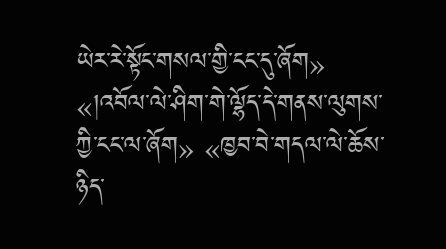ཡེར་རེ་སྟོང་གསལ་གྱི་ངང་དུ་ཞོག» «།འབོལ་ལེ་ཤིག་གེ་ལྷོད་དེ་གནས་ལུགས་ཀྱི་ངང་ལ་ཞོག» «ཁྱབ་བེ་གདལ་ལེ་ཆོས་ཉིད་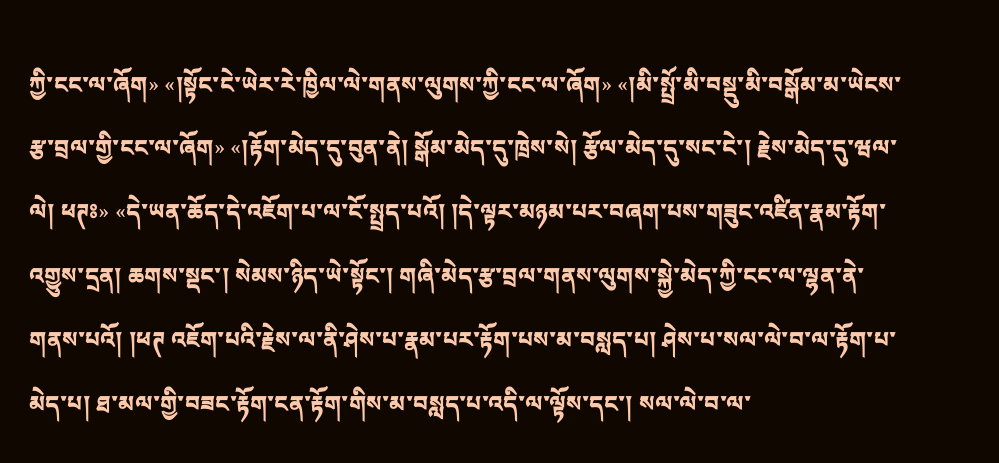ཀྱི་ངང་ལ་ཞོག» «།སྟོང་ངེ་ཡེར་རེ་ཁྱིལ་ལེ་གནས་ལུགས་ཀྱི་ངང་ལ་ཞོག» «།མི་སྤྲོ་མི་བསྡུ་མི་བསྒོམ་མ་ཡེངས་རྩ་བྲལ་གྱི་ངང་ལ་ཞོག» «།རྟོག་མེད་དུ་བུན་ནེ། སྒོམ་མེད་དུ་ཁྲེས་སེ། རྩོལ་མེད་དུ་སང་ངེ་། རྗེས་མེད་དུ་ཝལ་ལེ། ཕཊཿ» «དེ་ཡན་ཆོད་དེ་འཇོག་པ་ལ་ངོ་སྤྲད་པའོ། །དེ་ལྟར་མཉམ་པར་བཞག་པས་གཟུང་འཛིན་རྣམ་རྟོག་འགྱུས་དྲན། ཆགས་སྡང་། སེམས་ཉིད་ཡེ་སྟོང་། གཞི་མེད་རྩ་བྲལ་གནས་ལུགས་སྐྱེ་མེད་ཀྱི་ངང་ལ་ལྷན་ནེ་གནས་པའོ། །ཕཊ འཇོག་པའི་རྗེས་ལ་ནི་ཤེས་པ་རྣམ་པར་རྟོག་པས་མ་བསླད་པ། ཤེས་པ་སལ་ལེ་བ་ལ་རྟོག་པ་མེད་པ། ཐ་མལ་གྱི་བཟང་རྟོག་ངན་རྟོག་གིས་མ་བསླད་པ་འདི་ལ་ལྟོས་དང་། སལ་ལེ་བ་ལ་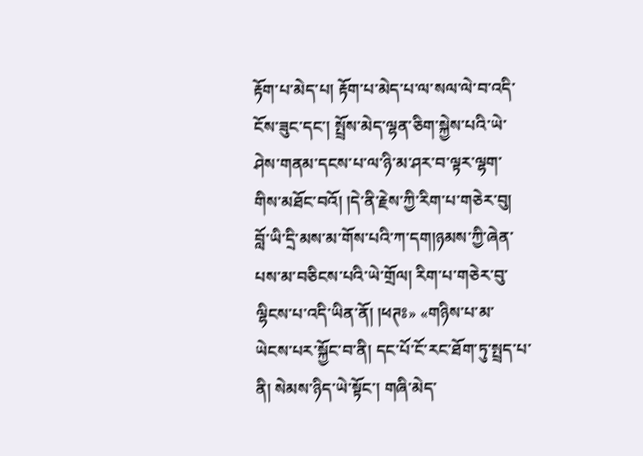རྟོག་པ་མེད་པ། རྟོག་པ་མེད་པ་ལ་སལ་ལེ་བ་འདི་ངོས་ཟུང་དང་། སྤྲོས་མེད་ལྷན་ཅིག་སྐྱེས་པའི་ཡེ་ཤེས་གནམ་དངས་པ་ལ་ཉི་མ་ཤར་བ་ལྟར་ལྷག་གིས་མཐོང་བའོ། །དེ་ནི་རྗེས་ཀྱི་རིག་པ་གཅེར་བུ། བློ་ཡི་དྲི་མས་མ་གོས་པའི་ཀ་དག།ཉམས་ཀྱི་ཞེན་པས་མ་བཅིངས་པའི་ཡེ་གྲོལ། རིག་པ་གཅེར་བུ་ལྷིངས་པ་འདི་ཡིན་ནོ། །ཕཊཿ» «གཉིས་པ་མ་ཡེངས་པར་སྐྱོང་བ་ནི། དང་པོ་ངོ་རང་ཐོག་ཏུ་སྤྲད་པ་ནི། སེམས་ཉིད་ཡེ་སྟོང་། གཞི་མེད་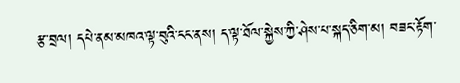རྩ་བྲལ། དཔེ་ནམ་མཁའ་ལྟ་བུའི་ངང་ནས། ད་ལྟ་ཐོལ་སྐྱེས་ཀྱི་ཤེས་པ་སྐད་ཅིག་མ། བཟང་རྟོག་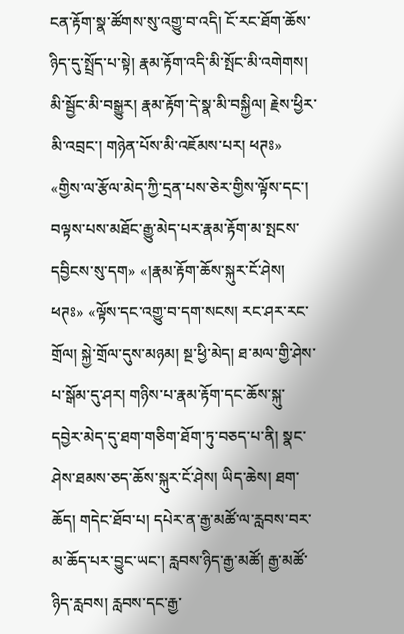ངན་རྟོག་སྣ་ཚོགས་སུ་འགྱུ་བ་འདི། ངོ་རང་ཐོག་ཆོས་ཉིད་དུ་སྤྲོད་པ་སྟེ། རྣམ་རྟོག་འདི་མི་སྤོང་མི་འགེགས། མི་སྦྱོང་མི་བསྒྱུར། རྣམ་རྟོག་དེ་སྣ་མི་བསྐྱིལ། རྗེས་ཕྱིར་མི་འབྲང་། གཉེན་པོས་མི་འཇོམས་པར། ཕཊཿ» «གྱིས་ལ་རྩོལ་མེད་ཀྱི་དྲན་པས་ཅེར་གྱིས་ལྟོས་དང་། བལྟས་པས་མཐོང་རྒྱུ་མེད་པར་རྣམ་རྟོག་མ་སྤངས་དབྱིངས་སུ་དག» «།རྣམ་རྟོག་ཆོས་སྐུར་ངོ་ཤེས། ཕཊཿ» «ལྟོས་དང་འགྱུ་བ་དག་སངས། རང་ཤར་རང་གྲོལ། སྐྱེ་གྲོལ་དུས་མཉམ། སྔ་ཕྱི་མེད། ཐ་མལ་གྱི་ཤེས་པ་སྒོམ་དུ་ཤར། གཉིས་པ་རྣམ་རྟོག་དང་ཆོས་སྐུ་དབྱེར་མེད་དུ་ཐག་གཅིག་ཐོག་ཏུ་བཅད་པ་ནི། སྣང་ཤེས་ཐམས་ཅད་ཆོས་སྐུར་ངོ་ཤེས། ཡིད་ཆེས། ཐག་ཆོད། གདེང་ཐོབ་པ། དཔེར་ན་རྒྱ་མཚོ་ལ་རླབས་བར་མ་ཆོད་པར་བྱུང་ཡང་། རླབས་ཉིད་རྒྱ་མཚོ། རྒྱ་མཚོ་ཉིད་རླབས། རླབས་དང་རྒྱ་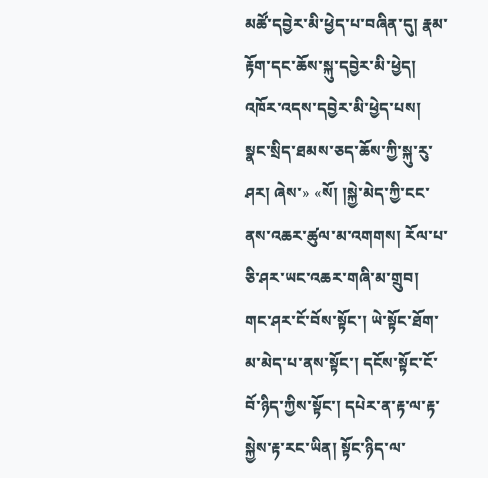མཚོ་དབྱེར་མི་ཕྱེད་པ་བཞིན་དུ། རྣམ་རྟོག་དང་ཆོས་སྐུ་དབྱེར་མི་ཕྱེད། འཁོར་འདས་དབྱེར་མི་ཕྱེད་པས། སྣང་སྲིད་ཐམས་ཅད་ཆོས་ཀྱི་སྐུ་རུ་ཤར། ཞེས་» «སོ། །སྐྱེ་མེད་ཀྱི་ངང་ནས་འཆར་ཚུལ་མ་འགགས། རོལ་པ་ཅི་ཤར་ཡང་འཆར་གཞི་མ་གྲུབ། གང་ཤར་ངོ་བོས་སྟོང་། ཡེ་སྟོང་ཐོག་མ་མེད་པ་ནས་སྟོང་། དངོས་སྟོང་ངོ་བོ་ཉིད་ཀྱིས་སྟོང་། དཔེར་ན་རྟ་ལ་རྟ་སྐྱེས་རྟ་རང་ཡིན། སྟོང་ཉིད་ལ་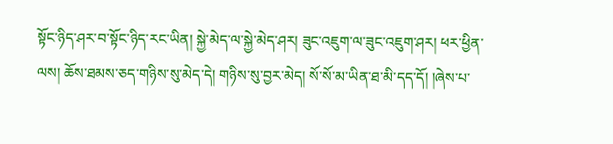སྟོང་ཉིད་ཤར་བ་སྟོང་ཉིད་རང་ཡིན། སྐྱེ་མེད་ལ་སྐྱེ་མེད་ཤར། ཟུང་འཇུག་ལ་ཟུང་འཇུག་ཤར། ཕར་ཕྱིན་ལས། ཆོས་ཐམས་ཅད་གཉིས་སུ་མེད་དེ། གཉིས་སུ་བྱར་མེད། སོ་སོ་མ་ཡིན་ཐ་མི་དད་དོ། །ཞེས་པ་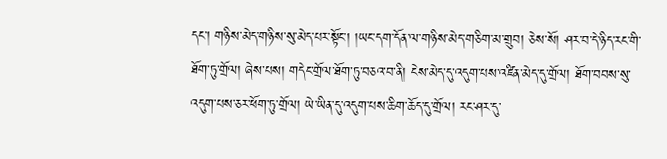དང་། གཉིས་མེད་གཉིས་སུ་མེད་པར་སྟོང་། །ཡང་དག་དོན་ལ་གཉིས་མེད་གཅིག་མ་གྲུབ། ཅེས་སོ། ཤར་བ་དེ་ཉིད་རང་གི་ཐོག་ཏུ་གྲོལ། ཞེས་པས། གདེང་གྲོལ་ཐོག་ཏུ་བཅའ་བ་ནི། ངེས་མེད་དུ་འདུག་པས་འཛིན་མེད་དུ་གྲོལ། ཐོག་བབས་སུ་འདུག་པས་ཅར་ཕོག་ཏུ་གྲོལ། ཡེ་ཡིན་དུ་འདུག་པས་ཆིག་ཆོད་དུ་གྲོལ། རང་ཤར་དུ་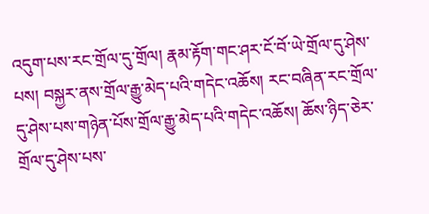འདུག་པས་རང་གྲོལ་དུ་གྲོལ། རྣམ་རྟོག་གང་ཤར་ངོ་བོ་ཡེ་གྲོལ་དུ་ཤེས་པས། བསྐྱར་ནས་གྲོལ་རྒྱུ་མེད་པའི་གདེང་འཆོས། རང་བཞིན་རང་གྲོལ་དུ་ཤེས་པས་གཉེན་པོས་གྲོལ་རྒྱུ་མེད་པའི་གདེང་འཆོས། ཆོས་ཉིད་ཅེར་གྲོལ་དུ་ཤེས་པས་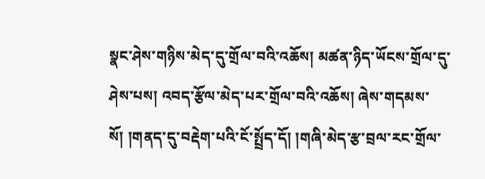སྣང་ཤེས་གཉིས་མེད་དུ་གྲོལ་བའི་འཆོས། མཚན་ཉིད་ཡོངས་གྲོལ་དུ་ཤེས་པས། འབད་རྩོལ་མེད་པར་གྲོལ་བའི་འཆོས། ཞེས་གདམས་སོ། །གནད་དུ་བརྡེག་པའི་ངོ་སྤྲོད་དོ། །གཞི་མེད་རྩ་བྲལ་རང་གྲོལ་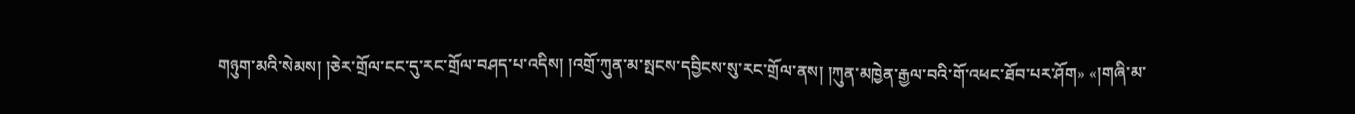གཉུག་མའི་སེམས། །ཅེར་གྲོལ་ངང་དུ་རང་གྲོལ་བཤད་པ་འདིས། །འགྲོ་ཀུན་མ་སྤངས་དབྱིངས་སུ་རང་གྲོལ་ནས། །ཀུན་མཁྱེན་རྒྱལ་བའི་གོ་འཕང་ཐོབ་པར་ཤོག» «།གཞི་མ་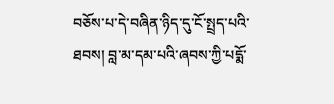བཅོས་པ་དེ་བཞིན་ཉིད་དུ་ངོ་སྤྲད་པའི་ཐབས། བླ་མ་དམ་པའི་ཞབས་ཀྱི་པདྨོ་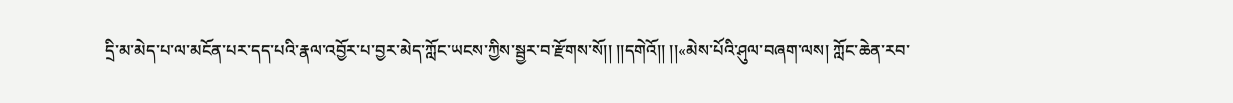དྲི་མ་མེད་པ་ལ་མངོན་པར་དད་པའི་རྣལ་འབྱོར་པ་བྱར་མེད་ཀློང་ཡངས་ཀྱིས་སྦྱར་བ་རྫོགས་སོ།། །།དགེའོ།། །།«མེས་པོའི་ཤུལ་བཞག་ལས། ཀློང་ཆེན་རབ་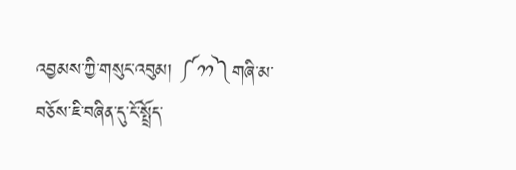འབྱམས་ཀྱི་གསུང་འབུམ། ༼༡༡༽གཞི་མ་བཅོས་ཇི་བཞིན་དུ་ངོ་སྤྲོད་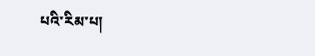པའི་རིམ་པ།